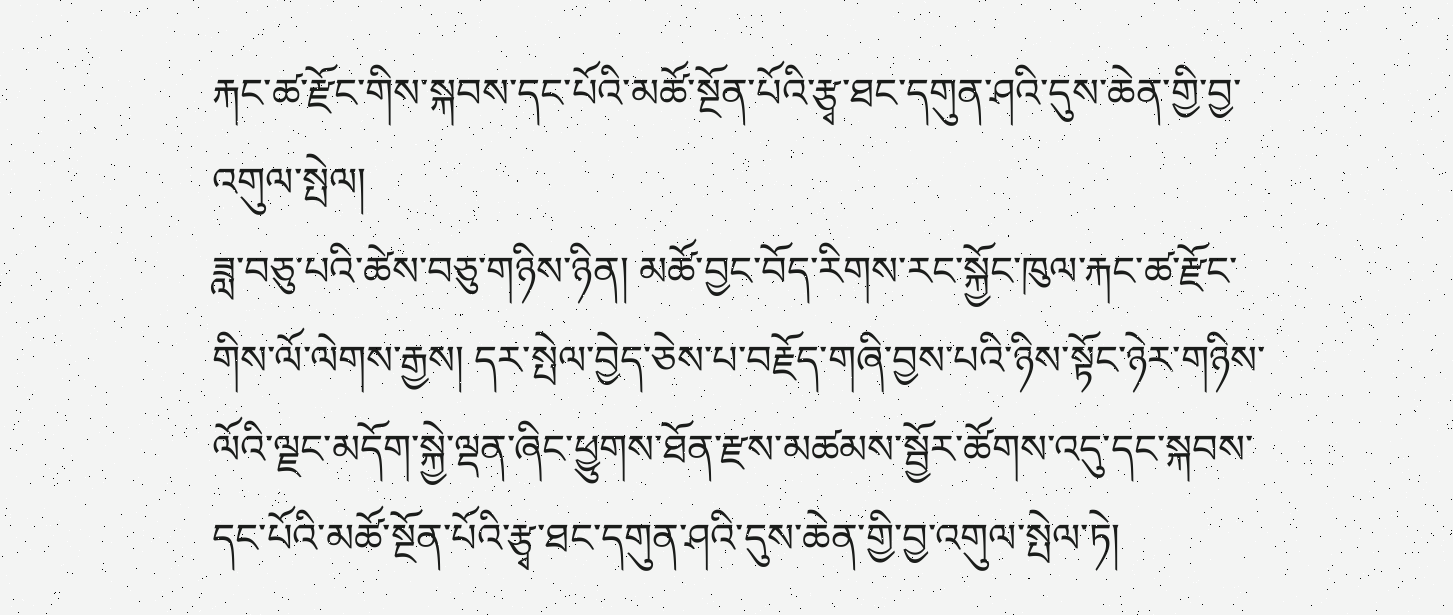རྐང་ཚ་རྫོང་གིས་སྐབས་དང་པོའི་མཚོ་སྔོན་པོའི་རྩྭ་ཐང་དགུན་ཤའི་དུས་ཆེན་གྱི་བྱ་འགུལ་སྤེལ།
ཟླ་བཅུ་པའི་ཚེས་བཅུ་གཉིས་ཉིན། མཚོ་བྱང་བོད་རིགས་རང་སྐྱོང་ཁུལ་རྐང་ཚ་རྫོང་གིས་ལོ་ལེགས་རྒྱས། དར་སྤེལ་བྱེད་ཅེས་པ་བརྗོད་གཞི་བྱས་པའི་ཉིས་སྟོང་ཉེར་གཉིས་ལོའི་ལྗང་མདོག་སྐྱེ་ལྡན་ཞིང་ཕྱུགས་ཐོན་རྫས་མཚམས་སྦྱོར་ཚོགས་འདུ་དང་སྐབས་དང་པོའི་མཚོ་སྔོན་པོའི་རྩྭ་ཐང་དགུན་ཤའི་དུས་ཆེན་གྱི་བྱ་འགུལ་སྤེལ་ཏེ།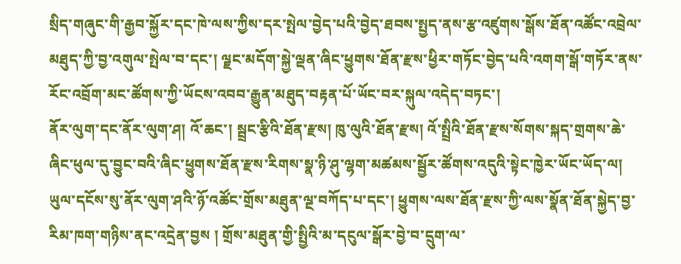སྲིད་གཞུང་གི་རྒྱབ་སྐྱོར་དང་ཁེ་ལས་ཀྱིས་དར་སྤེལ་བྱེད་པའི་བྱེད་ཐབས་སྤྱད་ནས་རྩ་འཛུགས་སྒོས་ཐོན་འཚོང་འབྲེལ་མཐུད་ཀྱི་བྱ་འགུལ་སྤེལ་བ་དང་། ལྗང་མདོག་སྐྱེ་ལྡན་ཞིང་ཕྱུགས་ཐོན་རྫས་ཕྱིར་གཏོང་བྱེད་པའི་འགག་སྒོ་གཏོར་ནས་རོང་འབྲོག་མང་ཚོགས་ཀྱི་ཡོངས་འབབ་རྒྱུན་མཐུད་བརྟན་པོ་ཡོང་བར་སྐུལ་འདེད་བཏང་།
ནོར་ལུག་དང་ནོར་ལུག་ཤ། འོ་ཆང་། སྦྲང་རྩིའི་ཐོན་རྫས། ཁུ་ལུའི་ཐོན་རྫས། འོ་སྤྲིའི་ཐོན་རྫས་སོགས་སྐད་གྲགས་ཆེ་ཞིང་ཕུལ་དུ་བྱུང་བའི་ཞིང་ཕྱུགས་ཐོན་རྫས་རིགས་སྣ་ཉི་ཤུ་ལྷག་མཚམས་སྦྱོར་ཚོགས་འདུའི་སྟེང་ཁྱེར་ཡོང་ཡོད་ལ། ཡུལ་དངོས་སུ་ནོར་ལུག་ཤའི་ཉོ་འཚོང་གྲོས་མཐུན་ལྔ་བཀོད་པ་དང་། ཕྱུགས་ལས་ཐོན་རྫས་ཀྱི་ལས་སྣོན་ཐོན་སྐྱེད་བྱ་རིམ་ཁག་གཉིས་ནང་འདྲེན་བྱས ། གྲོས་མཐུན་གྱི་སྤྱིའི་མ་དངུལ་སྒོར་བྱེ་བ་དྲུག་ལ་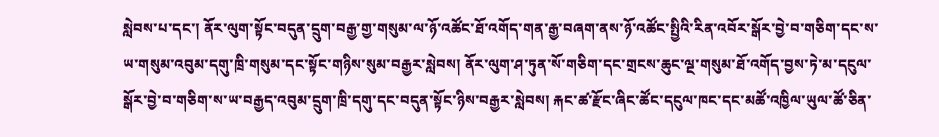སླེབས་པ་དང་། ནོར་ལུག་སྟོང་བདུན་དྲུག་བརྒྱ་གྱ་གསུམ་ལ་ཉོ་འཚོང་ཐོ་འགོད་གན་རྒྱ་བཞག་ནས་ཉོ་འཚོང་སྤྱིའི་རིན་འབོར་སྒོར་བྱེ་བ་གཅིག་དང་ས་ཡ་གསུམ་འབུམ་དགུ་ཁྲི་གསུམ་དང་སྟོང་གཉིས་སུམ་བརྒྱར་སླེབས། ནོར་ལུག་ཤ་ཏུན་སོ་གཅིག་དང་གྲངས་ཆུང་ལྔ་གསུམ་ཐོ་འགོད་བྱས་ཏེ་མ་དངུལ་སྒོར་བྱེ་བ་གཅིག་ས་ཡ་བརྒྱད་འབུམ་དྲུག་ཁྲི་དགུ་དང་བདུན་སྟོང་ཉིས་བརྒྱར་སླེབས། རྐང་ཚ་རྫོང་ཞིང་ཚོང་དངུལ་ཁང་དང་མཚོ་འཁྱིལ་ཡུལ་ཚོ་ཅིན་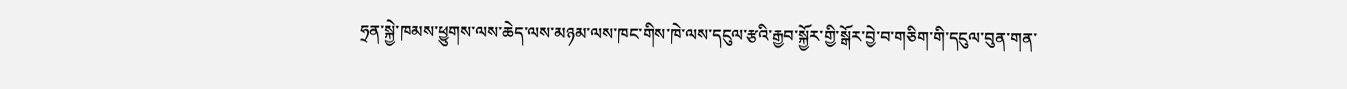ཧྲན་སྐྱེ་ཁམས་ཕྱུགས་ལས་ཆེད་ལས་མཉམ་ལས་ཁང་གིས་ཁེ་ལས་དངུལ་རྩའི་རྒྱབ་སྐྱོར་གྱི་སྒོར་བྱེ་བ་གཅིག་གི་དངུལ་བུན་གན་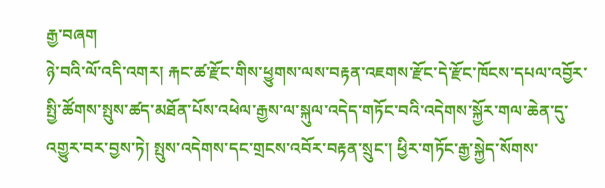རྒྱ་བཞག
ཉེ་བའི་ལོ་འདི་འགར། རྐང་ཚ་རྫོང་གིས་ཕྱུགས་ལས་བརྟན་འཇགས་རྫོང་དེ་རྫོང་ཁོངས་དཔལ་འབྱོར་སྤྱི་ཚོགས་སྤུས་ཚད་མཐོན་པོས་འཕེལ་རྒྱས་ལ་སྐུལ་འདེད་གཏོང་བའི་འདེགས་སྐྱོར་གལ་ཆེན་དུ་འགྱུར་བར་བྱས་ཏེ། སྤུས་འདེགས་དང་གྲངས་འབོར་བརྟན་སྲུང་། ཕྱིར་གཏོང་རྒྱ་སྐྱེད་སོགས་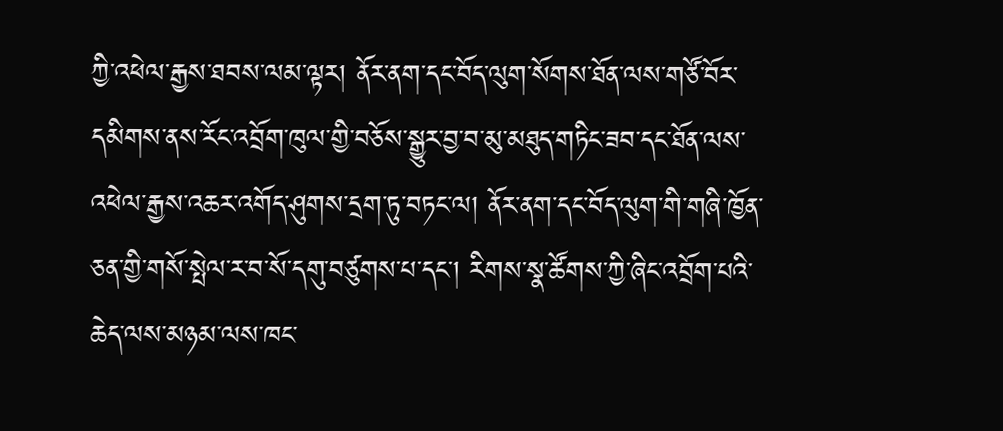ཀྱི་འཕེལ་རྒྱས་ཐབས་ལམ་ལྟར། ནོར་ནག་དང་བོད་ལུག་སོགས་ཐོན་ལས་གཙོ་བོར་དམིགས་ནས་རོང་འབྲོག་ཁུལ་གྱི་བཅོས་སྒྱུར་བྱ་བ་མུ་མཐུད་གཏིང་ཟབ་དང་ཐོན་ལས་འཕེལ་རྒྱས་འཆར་འགོད་ཤུགས་དྲག་ཏུ་བཏང་ལ། ནོར་ནག་དང་བོད་ལུག་གི་གཞི་ཁྱོན་ཅན་གྱི་གསོ་སྤེལ་ར་བ་སོ་དགུ་བཙུགས་པ་དང་། རིགས་སྣ་ཚོགས་ཀྱི་ཞིང་འབྲོག་པའི་ཆེད་ལས་མཉམ་ལས་ཁང་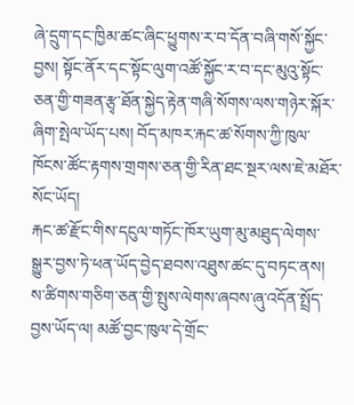ཞེ་དྲུག་དང་ཁྱིམ་ཚང་ཞིང་ཕྱུགས་ར་བ་དོན་བཞི་གསོ་སྐྱོང་བྱས། སྟོང་ནོར་དང་སྟོང་ལུག་འཚོ་སྐྱོང་ར་བ་དང་མུའུ་སྟོང་ཅན་གྱི་གཟན་རྩྭ་ཐོན་སྐྱེད་རྟེན་གཞི་སོགས་ལས་གཉེར་སྐོར་ཞིག་སྤེལ་ཡོད་པས། བོད་མཁར་རྐང་ཚ་སོགས་ཀྱི་ཁུལ་ཁོངས་ཚོང་རྟགས་གྲགས་ཅན་གྱི་རིན་ཐང་སྔར་ལས་ཇེ་མཐོར་སོང་ཡོད།
རྐང་ཚ་རྫོང་གིས་དངུལ་གཏོང་ཁོར་ཡུག་མུ་མཐུད་ལེགས་སྒྱུར་བྱས་ཏེ་ཕན་ཡོད་བྱེད་ཐབས་འཐུས་ཚང་དུ་བཏང་ནས། ས་ཚིགས་གཅིག་ཅན་གྱི་སྤུས་ལེགས་ཞབས་ཞུ་འདོན་སྤྲོད་བྱས་ཡོད་ལ། མཚོ་བྱང་ཁུལ་དེ་གྲོང་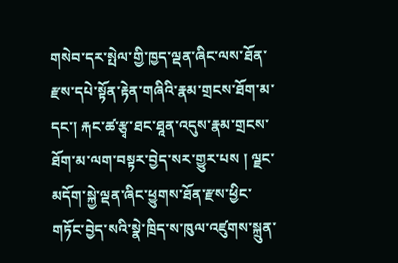གསེབ་དར་སྤེལ་གྱི་ཁྱད་ལྡན་ཞིང་ལས་ཐོན་རྫས་དཔེ་སྟོན་རྟེན་གཞིའི་རྣམ་གྲངས་ཐོག་མ་དང་། རྐང་ཚ་རྩྭ་ཐང་ཐཱན་འདུས་རྣམ་གྲངས་ཐོག་མ་ལག་བསྟར་བྱེད་སར་གྱུར་པས ། ལྗང་མདོག་སྐྱེ་ལྡན་ཞིང་ཕྱུགས་ཐོན་རྫས་ཕྱིང་གཏོང་བྱེད་སའི་སྣེ་ཁྲིད་ས་ཁུལ་འཛུགས་སྐྲུན་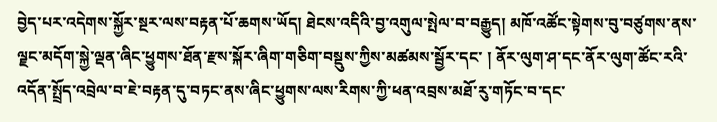བྱེད་པར་འདེགས་སྐྱོར་སྔར་ལས་བརྟན་པོ་ཆགས་ཡོད། ཐེངས་འདིའི་བྱ་འགུལ་སྤེལ་བ་བརྒྱུད། མཁོ་འཚོང་སྟེགས་བུ་བཙུགས་ནས་ལྗང་མདོག་སྐྱེ་ལྡན་ཞིང་ཕྱུགས་ཐོན་རྫས་སྐོར་ཞིག་གཅིག་བསྡུས་ཀྱིས་མཚམས་སྦྱོར་དང་ ། ནོར་ལུག་ཤ་དང་ནོར་ལུག་ཚོང་རའི་འདོན་སྤྲོད་འབྲེལ་བ་ཇེ་བརྟན་དུ་བཏང་ནས་ཞིང་ཕྱུགས་ལས་རིགས་ཀྱི་ཕན་འབྲས་མཐོ་རུ་གཏོང་བ་དང་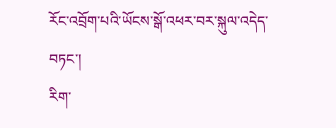རོང་འབྲོག་པའི་ཡོངས་སྒོ་འཕར་བར་སྐུལ་འདེད་བཏང་།
རིག་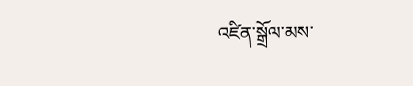འཛིན་སྒྲོལ་མས་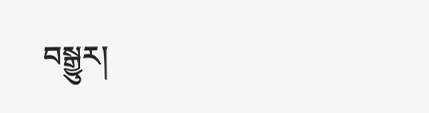བསྒྱུར།